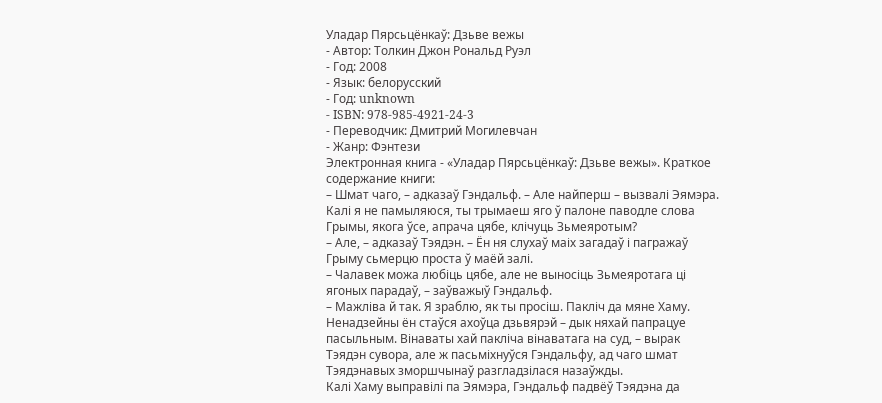Уладар Пярсьцёнкаў: Дзьве вежы
- Автор: Толкин Джон Рональд Руэл
- Год: 2008
- Язык: белорусский
- Год: unknown
- ISBN: 978-985-4921-24-3
- Переводчик: Дмитрий Могилевчан
- Жанр: Фэнтези
Электронная книга - «Уладар Пярсьцёнкаў: Дзьве вежы». Краткое содержание книги:
– Шмат чаго, – адказаў Гэндальф. – Але найперш – вызвалі Эямэра. Калі я не памыляюся, ты трымаеш яго ў палоне паводле слова Грымы, якога ўсе, апрача цябе, клічуць Зьмеяротым?
– Але, – адказаў Тэядэн. – Ён ня слухаў маіх загадаў і пагражаў Грыму сьмерцю проста ў маёй залі.
– Чалавек можа любіць цябе, але не выносіць Зьмеяротага ці ягоных парадаў, – заўважыў Гэндальф.
– Мажліва й так. Я зраблю, як ты просіш. Пакліч да мяне Хаму. Ненадзейны ён стаўся ахоўца дзьвярэй – дык няхай папрацуе пасыльным. Вінаваты хай пакліча вінаватага на суд, – вырак Тэядэн сувора, але ж пасьміхнуўся Гэндальфу, ад чаго шмат Тэядэнавых зморшчынаў разгладзілася назаўжды.
Калі Хаму выправілі па Эямэра, Гэндальф падвёў Тэядэна да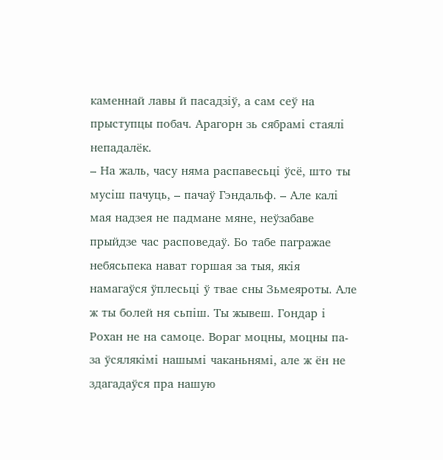каменнай лавы й пасадзіў, а сам сеў на прыступцы побач. Арагорн зь сябрамі стаялі непадалёк.
– На жаль, часу няма распавесьці ўсё, што ты мусіш пачуць, – пачаў Гэндальф. – Але калі мая надзея не падмане мяне, неўзабаве прыйдзе час расповедаў. Бо табе пагражае небясьпека нават горшая за тыя, якія намагаўся ўплесьці ў твае сны Зьмеяроты. Але ж ты болей ня сьпіш. Ты жывеш. Гондар і Рохан не на самоце. Вораг моцны, моцны па-за ўсялякімі нашымі чаканьнямі, але ж ён не здагадаўся пра нашую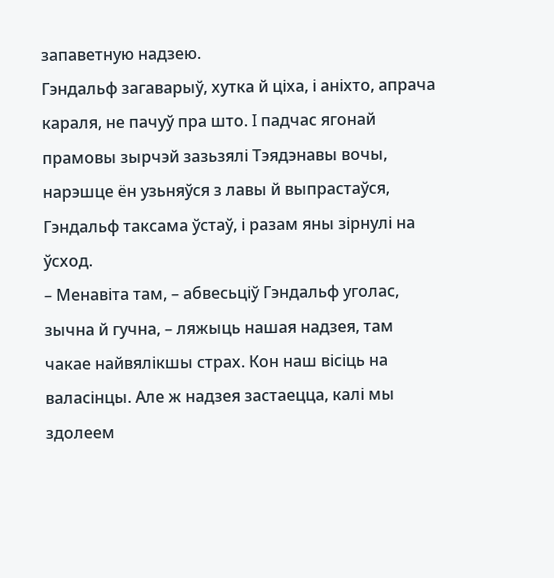запаветную надзею.
Гэндальф загаварыў, хутка й ціха, і аніхто, апрача караля, не пачуў пра што. I падчас ягонай прамовы зырчэй зазьзялі Тэядэнавы вочы, нарэшце ён узьняўся з лавы й выпрастаўся, Гэндальф таксама ўстаў, і разам яны зірнулі на ўсход.
– Менавіта там, – абвесьціў Гэндальф уголас, зычна й гучна, – ляжыць нашая надзея, там чакае найвялікшы страх. Кон наш вісіць на валасінцы. Але ж надзея застаецца, калі мы здолеем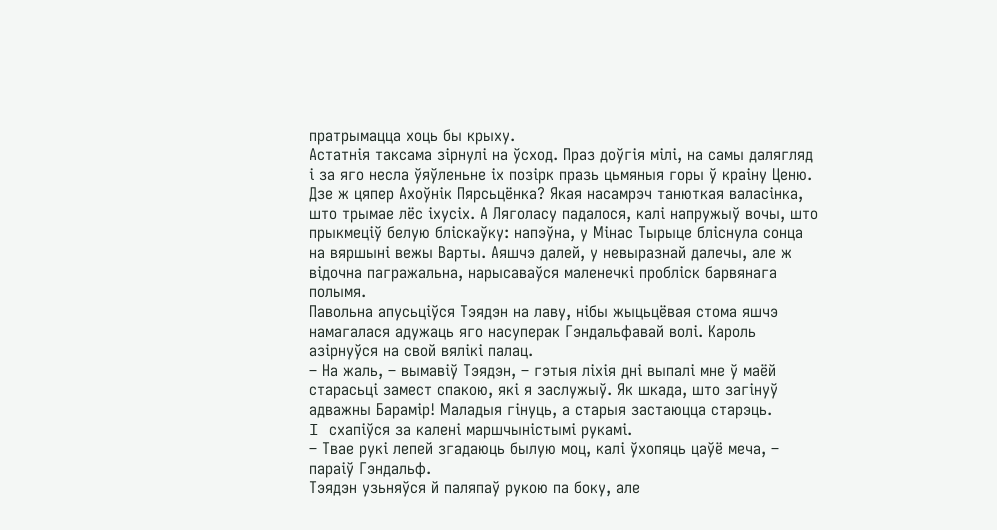пратрымацца хоць бы крыху.
Астатнія таксама зірнулі на ўсход. Праз доўгія мілі, на самы далягляд і за яго несла ўяўленьне іх позірк празь цьмяныя горы ў краіну Ценю. Дзе ж цяпер Ахоўнік Пярсьцёнка? Якая насамрэч танюткая валасінка, што трымае лёс іхусіх. А Ляголасу падалося, калі напружыў вочы, што прыкмеціў белую бліскаўку: напэўна, у Мінас Тырыце бліснула сонца на вяршыні вежы Варты. Аяшчэ далей, у невыразнай далечы, але ж відочна пагражальна, нарысаваўся маленечкі пробліск барвянага полымя.
Павольна апусьціўся Тэядэн на лаву, нібы жыцьцёвая стома яшчэ намагалася адужаць яго насуперак Гэндальфавай волі. Кароль азірнуўся на свой вялікі палац.
– На жаль, – вымавіў Тэядэн, – гэтыя ліхія дні выпалі мне ў маёй старасьці замест спакою, які я заслужыў. Як шкада, што загінуў адважны Барамір! Маладыя гінуць, а старыя застаюцца старэць.
I схапіўся за калені маршчыністымі рукамі.
– Твае рукі лепей згадаюць былую моц, калі ўхопяць цаўё меча, – параіў Гэндальф.
Тэядэн узьняўся й паляпаў рукою па боку, але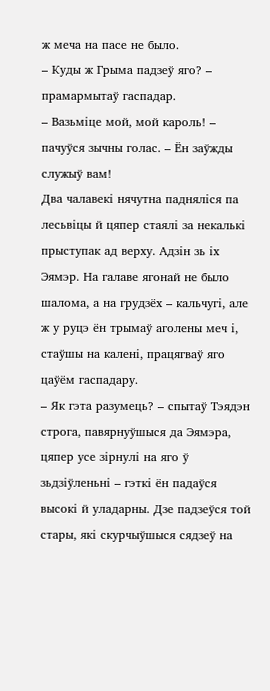ж меча на пасе не было.
– Куды ж Грыма падзеў яго? – прамармытаў гаспадар.
– Вазьміце мой, мой кароль! – пачуўся зычны голас. – Ён заўжды служыў вам!
Два чалавекі нячутна падняліся па лесьвіцы й цяпер стаялі за некалькі прыступак ад верху. Адзін зь іх Эямэр. На галаве ягонай не было шалома, а на грудзёх – кальчугі, але ж у руцэ ён трымаў аголены меч і, стаўшы на калені, працягваў яго цаўём гаспадару.
– Як гэта разумець? – спытаў Тэядэн строга, павярнуўшыся да Эямэра, цяпер усе зірнулі на яго ў зьдзіўленьні – гэткі ён падаўся высокі й уладарны. Дзе падзеўся той стары, які скурчыўшыся сядзеў на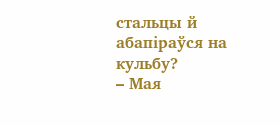стальцы й абапіраўся на кульбу?
– Мая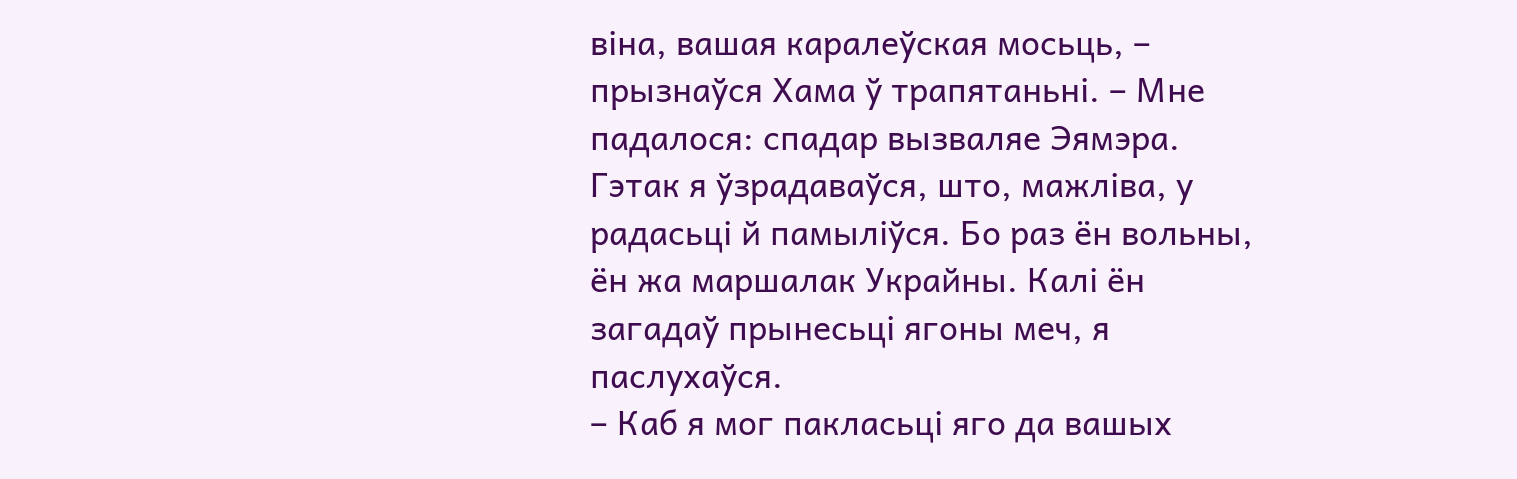віна, вашая каралеўская мосьць, – прызнаўся Хама ў трапятаньні. – Мне падалося: спадар вызваляе Эямэра. Гэтак я ўзрадаваўся, што, мажліва, у радасьці й памыліўся. Бо раз ён вольны, ён жа маршалак Украйны. Калі ён загадаў прынесьці ягоны меч, я паслухаўся.
– Каб я мог пакласьці яго да вашых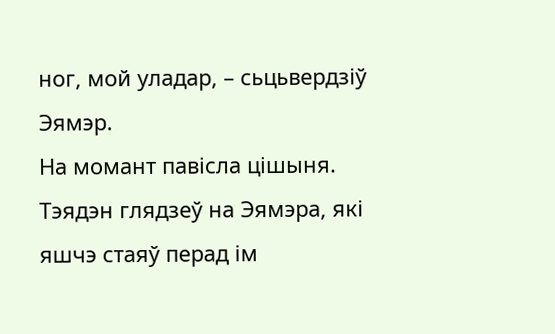ног, мой уладар, – сьцьвердзіў Эямэр.
На момант павісла цішыня. Тэядэн глядзеў на Эямэра, які яшчэ стаяў перад ім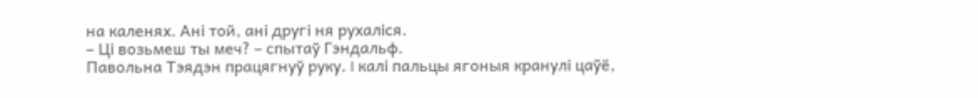на каленях. Ані той, ані другі ня рухаліся.
– Ці возьмеш ты меч? – спытаў Гэндальф.
Павольна Тэядэн працягнуў руку. I калі пальцы ягоныя кранулі цаўё,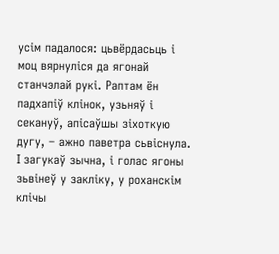усім падалося: цьвёрдасьць і моц вярнуліся да ягонай станчэлай рукі. Раптам ён падхапіў клінок, узьняў і секануў, апісаўшы зіхоткую дугу, – ажно паветра сьвіснула. I загукаў зычна, і голас ягоны зьвінеў у закліку, у роханскім клічы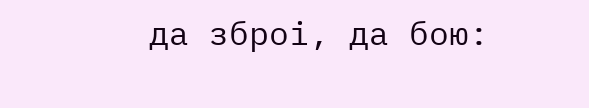да зброі, да бою: